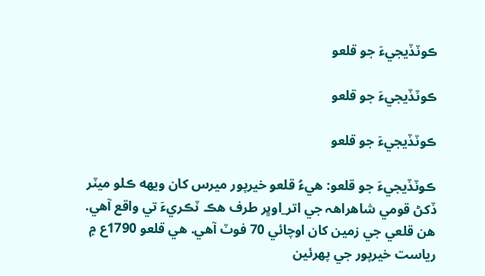ڪوٽڏيجيءَ جو قلعو

ڪوٽڏيجيءَ جو قلعو

ڪوٽڏيجيءَ جو قلعو

ڪوٽڏيجيءَ جو قلعو: هيءُ قلعو خيرپور ميرس کان ويھه ڪلو ميٽر ڏکڻ قومي شاهراھہ جي اتر_اوڀر طرف هڪ ٽڪريءَ تي واقع آهي. هن قلعي جي زمين کان اوچائي 70 فوٽ آهي. هي قلعو 1790ع ۾ رياست خيرپور جي پھرئين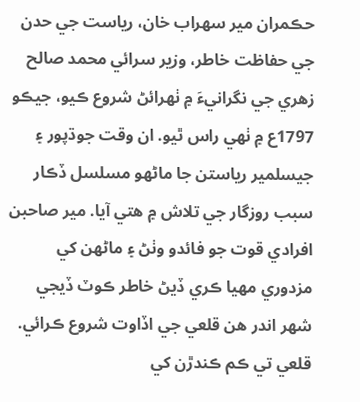حڪمران مير سھراب خان، رياست جي حدن جي حفاظت خاطر، وزير سرائي محمد صالح زهري جي نگرانيءَ ۾ ٺھرائڻ شروع ڪيو، جيڪو 1797ع ۾ ٺھي راس ٿيو. ان وقت جوڌپور ۽ جيسلمير رياستن جا ماڻهو مسلسل ڏڪار سبب روزگار جي تلاش ۾ هتي آيا. مير صاحبن افرادي قوت جو فائدو وٺڻ ۽ ماڻهن کي مزدوري مھيا ڪري ڏيڻ خاطر ڪوٽ ڏيجي شھر اندر هن قلعي جي اڏاوت شروع ڪرائي. قلعي تي ڪم ڪندڙن کي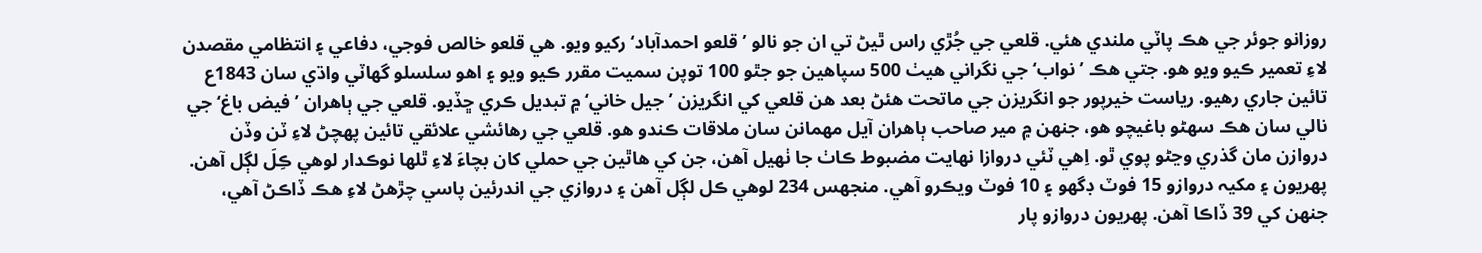روزانو جوئر جي هڪ پاٽي ملندي هئي. قلعي جي جُڙي راس ٿيڻ تي ان جو نالو ’قلعو احمدآباد‘ رکيو ويو. هي قلعو خالص فوجي، دفاعي ۽ انتظامي مقصدن لاءِ تعمير ڪيو ويو هو. جتي هڪ ’نواب‘ جي نگراني هيٺ 500 سپاهين جو جٿو 100 توپن سميت مقرر ڪيو ويو ۽ اهو سلسلو گهاٽي واڌي سان 1843ع تائين جاري رهيو. رياست خيرپور جو انگريزن جي ماتحت هئڻ بعد هن قلعي کي انگريزن ’جيل خاني‘ ۾ تبديل ڪري ڇڏيو. قلعي جي ٻاهران ’فيض باغ‘ جي نالي سان هڪ سھڻو باغيچو هو، جنھن ۾ مير صاحب ٻاهران آيل مھمانن سان ملاقات ڪندو هو. قلعي جي رهائشي علائقي تائين پھچڻ لاءِ ٽن وڏن دروازن مان گذري وڃڻو پوي ٿو. اِهي ٽئي دروازا نھايت مضبوط ڪاٺ جا ٺھيل آهن، جن کي هاٿين جي حملي کان بچاءَ لاءِ ٿلھا نوڪدار لوهي ڪِلَ لڳل آهن. پھريون ۽ مکيہ دروازو 15 فوٽ ڊگهو ۽ 10 فوٽ ويڪرو آهي. منجهس 234 لوهي ڪل لڳل آهن ۽ دروازي جي اندرئين پاسي چڙهڻ لاءِ هڪ ڏاڪڻ آهي، جنھن کي 39 ڏاڪا آهن. پھريون دروازو پار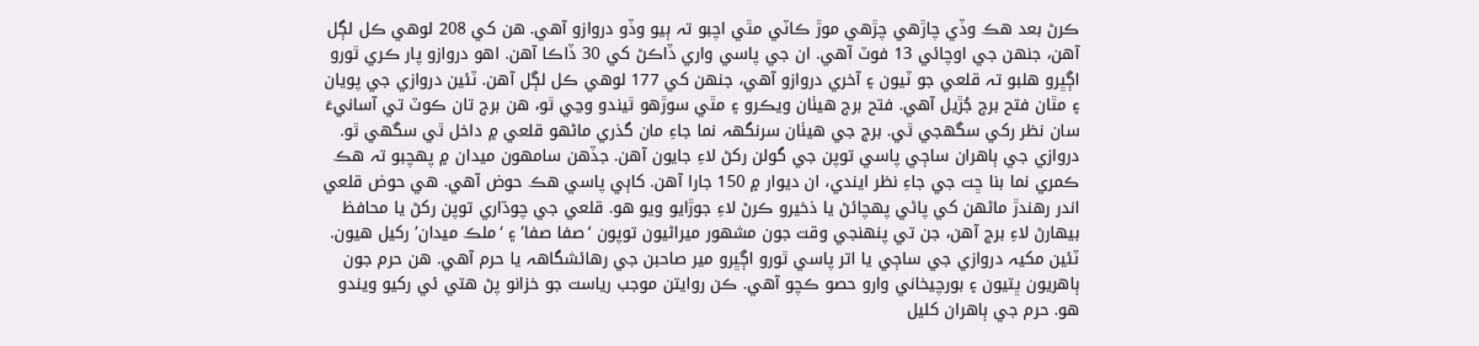ڪرڻ بعد هڪ وڏي چاڙهي چڙهي موڙ ڪاٽي مٿي اچبو تہ ٻيو وڏو دروازو آهي. هن کي 208 لوهي ڪل لڳل آهن، جنھن جي اوچائي 13 فوٽ آهي. ان جي پاسي واري ڏاڪڻ کي 30 ڏاڪا آهن. اهو دروازو پار ڪري ٿورو اڳڀرو هلبو تہ قلعي جو ٽيون ۽ آخري دروازو آهي، جنھن کي 177 لوهي ڪل لڳل آهن. ٽئين دروازي جي پويان ۽ مٿان فتح برج جُڙيل آهي. فتح برج هيٺان ويڪرو ۽ مٿي سوڙهو ٿيندو وڃي ٿو، هن برج تان ڪوٽ تي آسانيءَ سان نظر رکي سگهجي ٿي. برج جي هيٺان سرنگهہ نما جاءِ مان گذري ماڻهو قلعي ۾ داخل ٿي سگهي ٿو. دروازي جي ٻاهران ساڄي پاسي توپن جي گولن رکڻ لاءِ جايون آهن. جڏهن سامھون ميدان ۾ پھچبو تہ هڪ ڪمري نما بنا ڇت جي جاءِ نظر ايندي، ان ديوار ۾ 150 جارا آهن. کاٻي پاسي هڪ حوض آهي. هي حوض قلعي اندر رهندڙ ماڻهن کي پاڻي پھچائڻ يا ذخيرو ڪرڻ لاءِ جوڙايو ويو هو. قلعي جي چوڌاري توپن رکڻ يا محافظ بيھارڻ لاءِ برج آهن، جن تي پنھنجي وقت جون مشھور ميراڻيون توپون ‘صفا صفا’ ۽ ‘ملڪ ميدان’ رکيل هيون. ٽئين مکيہ دروازي جي ساڄي يا اتر پاسي ٿورو اڳڀرو مير صاحبن جي رهائشگاھہ يا حرم آهي. هن حرم جون ٻاهريون ڀتيون ۽ بورچيخاني وارو حصو ڪچو آهي. ڪن روايتن موجب رياست جو خزانو پڻ هتي ئي رکيو ويندو هو. حرم جي ٻاهران کليل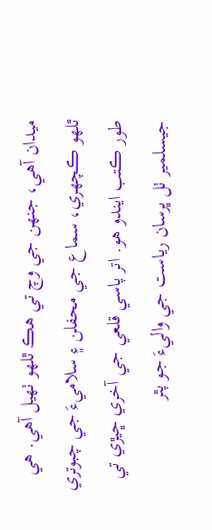ميدان آهي، جنھن جي وچ تي هڪ ٿلھو ٺھيل آهي. هي ٿلھو ڪچھري، سماع جي محفلن ۽ سلاميءَ جي چبوتري طور ڪتب ايندو هو. اتر پاسي قلعي جي آخري ڇيڙي تي جيسلمير ٺل ڀرسان رياست جي واليءَ جو پٿر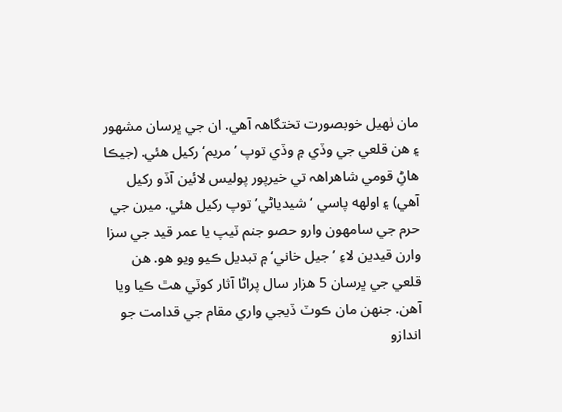مان ٺھيل خوبصورت تختگاھہ آهي. ان جي ڀرسان مشھور ۽ هن قلعي جي وڏي ۾ وڏي توپ ’مريم‘ رکيل هئي. (جيڪا هاڻِ قومي شاهراھہ تي خيرپور پوليس لائين آڏو رکيل آهي) ۽ اولھه پاسي ‘شيدياڻي’ توپ رکيل هئي. ميرن جي حرم جي سامھون وارو حصو جنم ٽيپ يا عمر قيد جي سزا وارن قيدين لاءِ ’جيل خاني‘ ۾ تبديل ڪيو ويو هو. هن قلعي جي ڀرسان 5 هزار سال پراڻا آثار کوٽي هٿ ڪيا ويا آهن. جنھن مان ڪوٽ ڏيجي واري مقام جي قدامت جو اندازو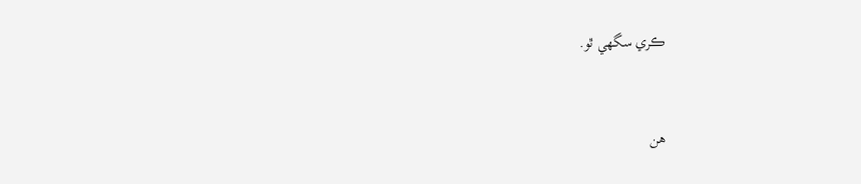ڪري سگهي ٿو.


هن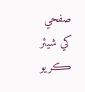صفحي کي شيئر ڪريو